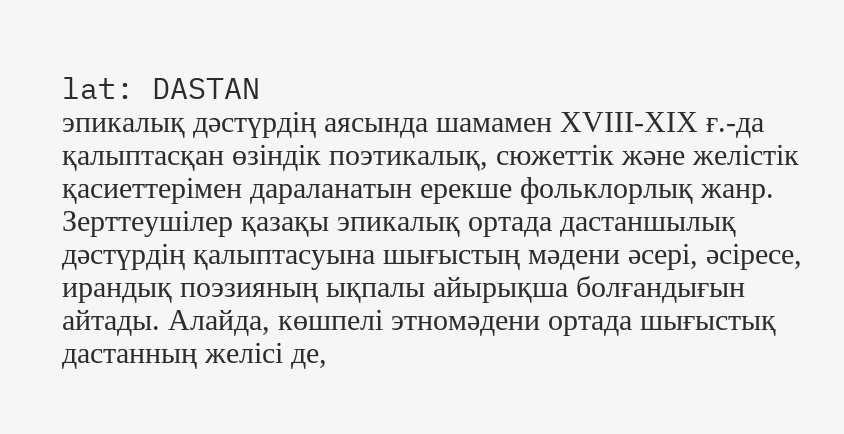lat: DASTAN
эпикалық дәстүрдің аясында шамамен ХVІІІ-ХІХ ғ.-да қалыптасқан өзіндік поэтикалық, сюжеттік және желістік қасиеттерімен дараланатын ерекше фольклорлық жанр. Зерттеушілер қазақы эпикалық ортада дастаншылық дәстүрдің қалыптасуына шығыстың мәдени әсері, әсіресе, ирандық поэзияның ықпалы айырықша болғандығын айтады. Алайда, көшпелі этномәдени ортада шығыстық дастанның желісі де,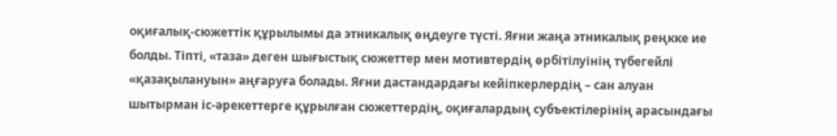оқиғалық-сюжеттік құрылымы да этникалық өңдеуге түсті. Яғни жаңа этникалық реңкке ие болды. Тіпті, «таза» деген шығыстық сюжеттер мен мотивтердің өрбітілуінің түбегейлі «қазақылануын» аңғаруға болады. Яғни дастандардағы кейіпкерлердің – сан алуан шытырман іс-әрекеттерге құрылған сюжеттердің, оқиғалардың субъектілерінің арасындағы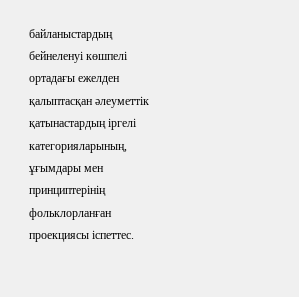байланыстардың бейнеленуі көшпелі ортадағы ежелден қалыптасқан әлеуметтік қатынастардың іргелі категорияларының, ұғымдары мен принциптерінің фольклорланған проекциясы іспеттес.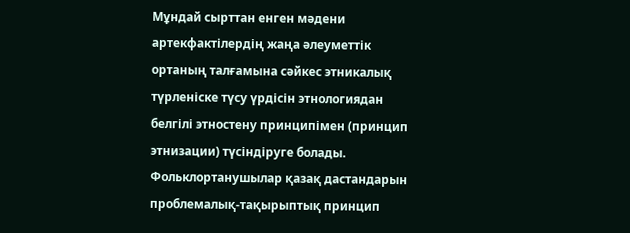Мұндай сырттан енген мәдени артекфактілердің жаңа әлеуметтік ортаның талғамына сәйкес этникалық түрленіске түсу үрдісін этнологиядан белгілі этностену принципімен (принцип этнизации) түсіндіруге болады. Фольклортанушылар қазақ дастандарын проблемалық-тақырыптық принцип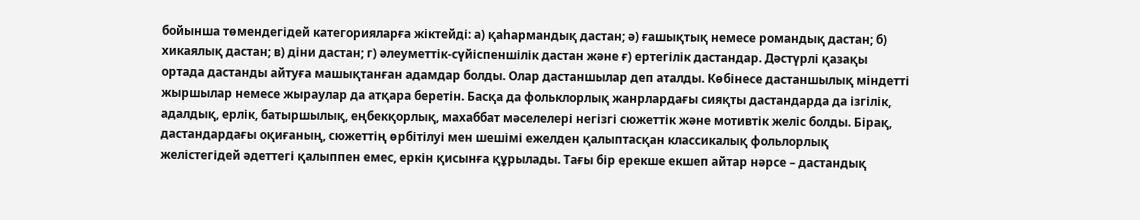бойынша төмендегідей категорияларға жіктейді: а) қаһармандық дастан; ә) ғашықтық немесе романдық дастан; б) хикаялық дастан; в) діни дастан; г) әлеуметтік-сүйіспеншілік дастан және ғ) ертегілік дастандар. Дәстүрлі қазақы ортада дастанды айтуға машықтанған адамдар болды. Олар дастаншылар деп аталды. Көбінесе дастаншылық міндетті жыршылар немесе жыраулар да атқара беретін. Басқа да фольклорлық жанрлардағы сияқты дастандарда да ізгілік, адалдық, ерлік, батыршылық, еңбекқорлық, махаббат мәселелері негізгі сюжеттік және мотивтік желіс болды. Бірақ, дастандардағы оқиғаның, сюжеттің өрбітілуі мен шешімі ежелден қалыптасқан классикалық фольлорлық желістегідей әдеттегі қалыппен емес, еркін қисынға құрылады. Тағы бір ерекше екшеп айтар нәрсе – дастандық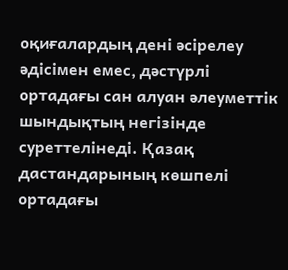оқиғалардың дені әсірелеу әдісімен емес, дәстүрлі ортадағы сан алуан әлеуметтік шындықтың негізінде суреттелінеді. Қазақ дастандарының көшпелі ортадағы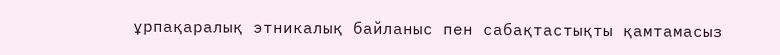ұрпақаралық этникалық байланыс пен сабақтастықты қамтамасыз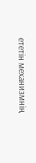ететін механизмнің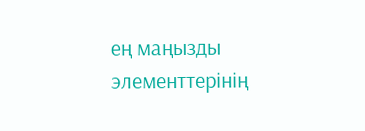ең маңызды элементтерінің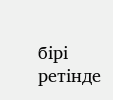бірі ретінде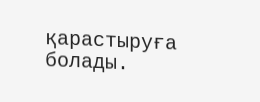қарастыруға болады.